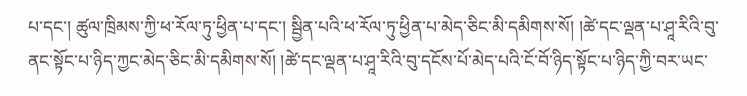པ་དང་། ཚུལ་ཁྲིམས་ཀྱི་ཕ་རོལ་ཏུ་ཕྱིན་པ་དང་། སྦྱིན་པའི་ཕ་རོལ་ཏུ་ཕྱིན་པ་མེད་ཅིང་མི་དམིགས་སོ། །ཚེ་དང་ལྡན་པ་ཤཱ་རིའི་བུ་ནང་སྟོང་པ་ཉིད་ཀྱང་མེད་ཅིང་མི་དམིགས་སོ། །ཚེ་དང་ལྡན་པ་ཤཱ་རིའི་བུ་དངོས་པོ་མེད་པའི་ངོ་བོ་ཉིད་སྟོང་པ་ཉིད་ཀྱི་བར་ཡང་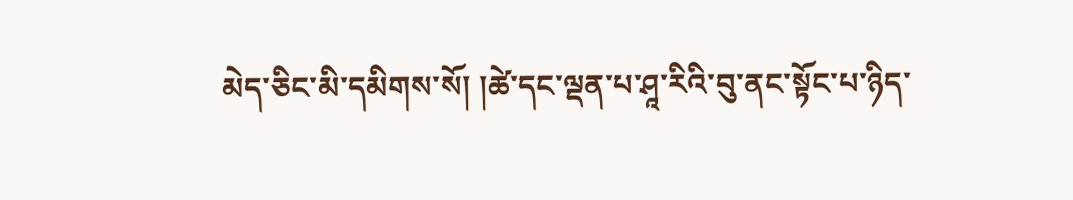མེད་ཅིང་མི་དམིགས་སོ། །ཚེ་དང་ལྡན་པ་ཤཱ་རིའི་བུ་ནང་སྟོང་པ་ཉིད་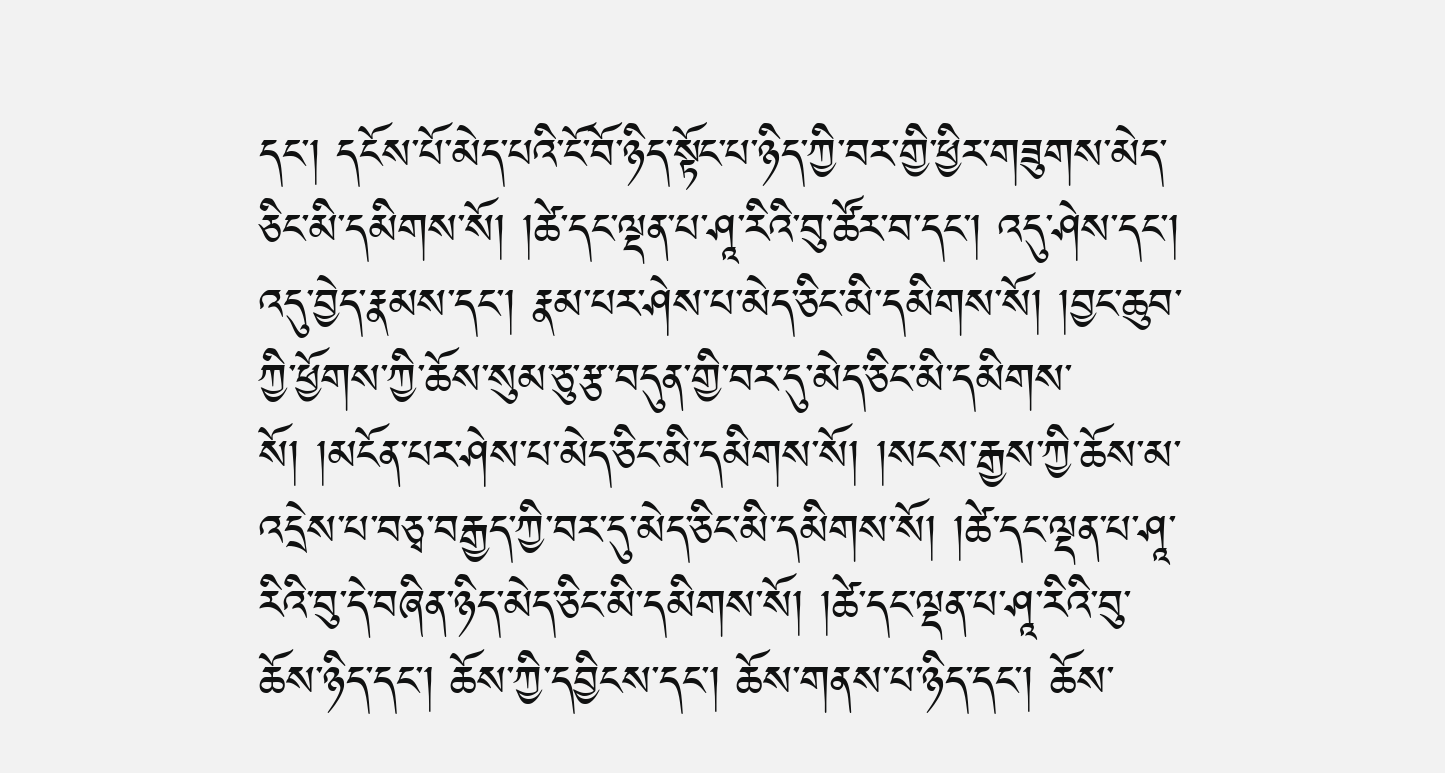དང་། དངོས་པོ་མེད་པའི་ངོ་བོ་ཉིད་སྟོང་པ་ཉིད་ཀྱི་བར་གྱི་ཕྱིར་གཟུགས་མེད་ཅིང་མི་དམིགས་སོ། །ཚེ་དང་ལྡན་པ་ཤཱ་རིའི་བུ་ཚོར་བ་དང་། འདུ་ཤེས་དང་། འདུ་བྱེད་རྣམས་དང་། རྣམ་པར་ཤེས་པ་མེད་ཅིང་མི་དམིགས་སོ། །བྱང་ཆུབ་ཀྱི་ཕྱོགས་ཀྱི་ཆོས་སུམ་ཅུ་རྩ་བདུན་གྱི་བར་དུ་མེད་ཅིང་མི་དམིགས་སོ། །མངོན་པར་ཤེས་པ་མེད་ཅིང་མི་དམིགས་སོ། །སངས་རྒྱས་ཀྱི་ཆོས་མ་འདྲེས་པ་བཅྭ་བརྒྱད་ཀྱི་བར་དུ་མེད་ཅིང་མི་དམིགས་སོ། །ཚེ་དང་ལྡན་པ་ཤཱ་རིའི་བུ་དེ་བཞིན་ཉིད་མེད་ཅིང་མི་དམིགས་སོ། །ཚེ་དང་ལྡན་པ་ཤཱ་རིའི་བུ་ཆོས་ཉིད་དང་། ཆོས་ཀྱི་དབྱིངས་དང་། ཆོས་གནས་པ་ཉིད་དང་། ཆོས་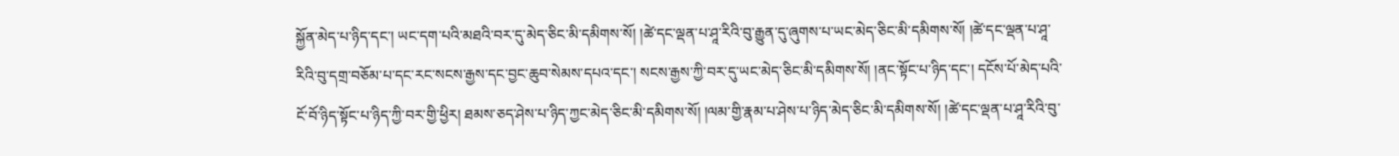སྐྱོན་མེད་པ་ཉིད་དང་། ཡང་དག་པའི་མཐའི་བར་དུ་མེད་ཅིང་མི་དམིགས་སོ། །ཚེ་དང་ལྡན་པ་ཤཱ་རིའི་བུ་རྒྱུན་དུ་ཞུགས་པ་ཡང་མེད་ཅིང་མི་དམིགས་སོ། །ཚེ་དང་ལྡན་པ་ཤཱ་རིའི་བུ་དགྲ་བཅོམ་པ་དང་རང་སངས་རྒྱས་དང་བྱང་ཆུབ་སེམས་དཔའ་དང་། སངས་རྒྱས་ཀྱི་བར་དུ་ཡང་མེད་ཅིང་མི་དམིགས་སོ། །ནང་སྟོང་པ་ཉིད་དང་། དངོས་པོ་མེད་པའི་ངོ་བོ་ཉིད་སྟོང་པ་ཉིད་ཀྱི་བར་གྱི་ཕྱིར། ཐམས་ཅད་ཤེས་པ་ཉིད་ཀྱང་མེད་ཅིང་མི་དམིགས་སོ། །ལམ་གྱི་རྣམ་པ་ཤེས་པ་ཉིད་མེད་ཅིང་མི་དམིགས་སོ། །ཚེ་དང་ལྡན་པ་ཤཱ་རིའི་བུ་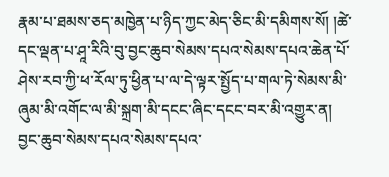རྣམ་པ་ཐམས་ཅད་མཁྱེན་པ་ཉིད་ཀྱང་མེད་ཅིང་མི་དམིགས་སོ། །ཚེ་དང་ལྡན་པ་ཤཱ་རིའི་བུ་བྱང་ཆུབ་སེམས་དཔའ་སེམས་དཔའ་ཆེན་པོ་ཤེས་རབ་ཀྱི་ཕ་རོལ་ཏུ་ཕྱིན་པ་ལ་དེ་ལྟར་སྤྱོད་པ་གལ་ཏེ་སེམས་མི་ཞུམ་མི་འགོང་ལ་མི་སྐྲག་མི་དངང་ཞིང་དངང་བར་མི་འགྱུར་ན། བྱང་ཆུབ་སེམས་དཔའ་སེམས་དཔའ་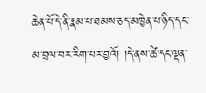ཆེན་པོ་དེ་ནི་རྣམ་པ་ཐམས་ཅད་མཁྱེན་པ་ཉིད་དང་མ་བྲལ་བར་རིག་པར་བྱའོ། །དེ་ནས་ཚེ་དང་ལྡན་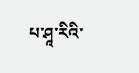པ་ཤཱ་རིའི་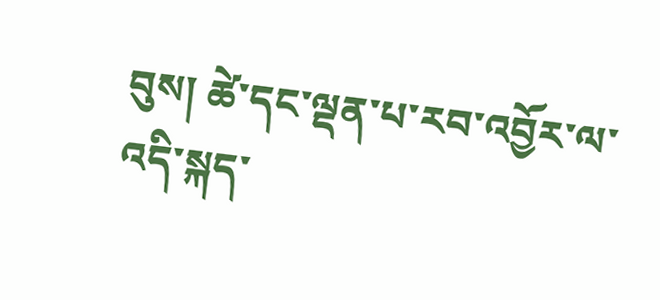བུས། ཚེ་དང་ལྡན་པ་རབ་འབྱོར་ལ་འདི་སྐད་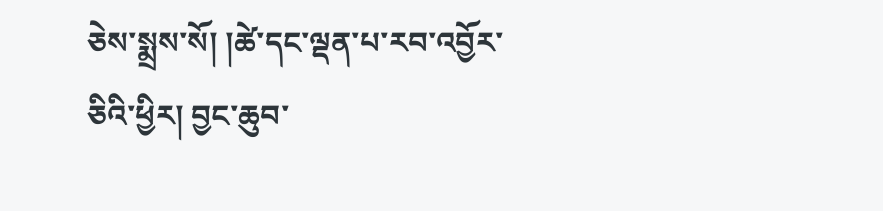ཅེས་སྨྲས་སོ། །ཚེ་དང་ལྡན་པ་རབ་འབྱོར་ཅིའི་ཕྱིར། བྱང་ཆུབ་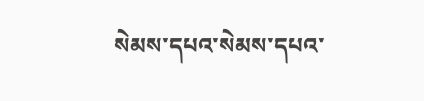སེམས་དཔའ་སེམས་དཔའ་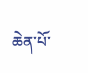ཆེན་པོ་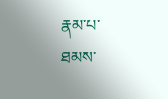རྣམ་པ་ཐམས་